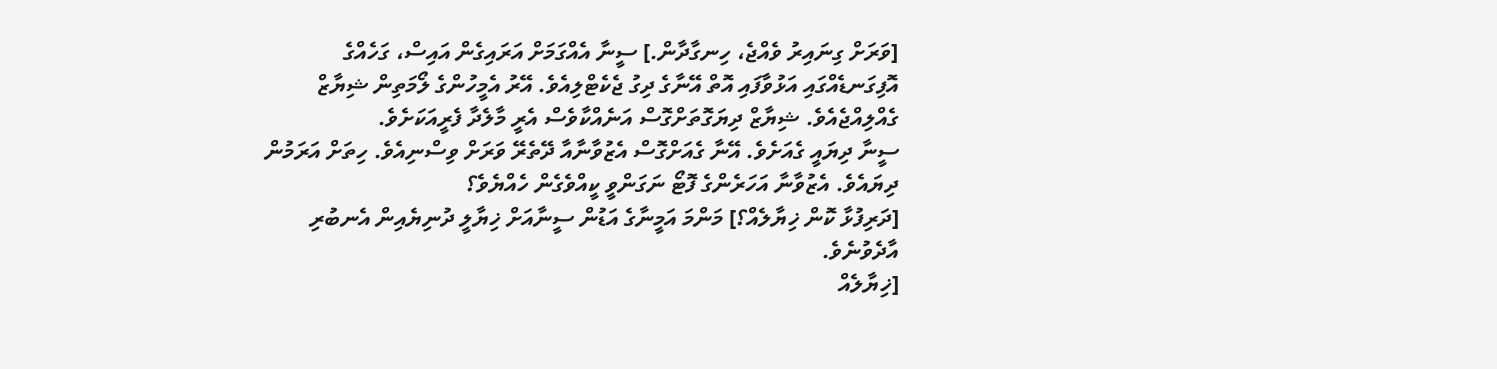[ވަރަށް ގިނައިރު ވެއްޖެ، ހިނގާދާން.] ސީނާ އެއްގަމަށް އަރައިގެން އައިސް، ގަހެއްގެ އޮފިގަނޑެއްގައި އަޅުވާފައި އޮތް އޭނާގެ ދިގު ޖެކެޓްލިއެވެ. އޭރު އެމީހުންގެ ލޯމަތިން ޝިޔާޒް ގެއްލިއްޖެއެވެ. ޝިޔާޒް ދިޔަގޮތަށްގޮސް އަނެއްކާވެސް އެރީ މާލެދާ ފެރީއަކަށެވެ.
ސީނާ ދިޔައީ ގެއަށެވެ. އޭނާ ގެއަށްގޮސް އެޒުވާނާއާ ދޭތެރޭ ވަރަށް ވިސްނިއެވެ. ހިތަށް އަރަމުން ދިޔައެވެ. އެޒުވާނާ އަހަރެންގެ ފޮޓޯ ނަގަންވީ ކީއްވެގެން ހެއްޔެވެ؟
[ދަރިފުޅާ ކޮން ޚިޔާލެއް؟] މަންމަ އަމީނާގެ އަޑުން ސީނާއަށް ޚިޔާލީ ދުނިޔެއިން އެނބުރި އާދެވުނެވެ.
[ޚިޔާލެއް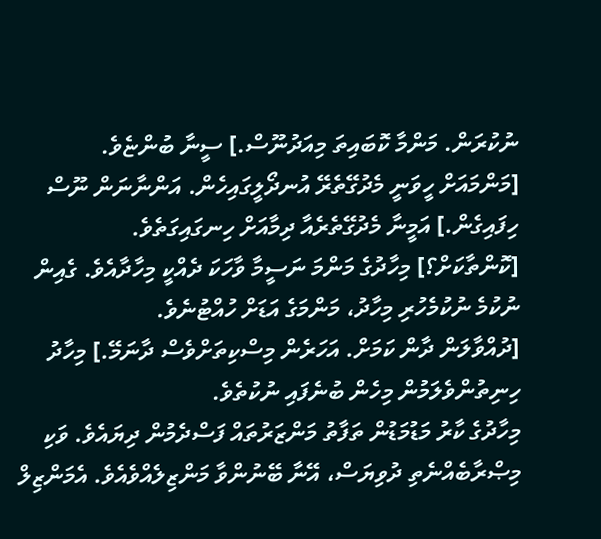ނުކުރަން. މަންމާ ކޮބައިތަ މިއަދުނޫސް.] ސީނާ ބުންޏެވެ.
[މަންމައަށް ހީވަނީ މެދުގޭތެރޭ އުނދޯލީގައިހެން. އަންނާނަން ނޫސް ހިފައިގެން.] އަމީނާ މެދުގޭތެރެއާ ދިމާއަށް ހިނގައިގަތެވެ.
[ކޮންތާކަށް؟] މިހާދުގެ މަންމަ ނަސީމާ ވާހަކަ ދެއްކީ މިހާދާއެވެ. ގެއިން ނުކުމެ ނުކުމެހުރި މިހާދު، މަންމަގެ އަޑަށް ހުއްޓުނެވެ.
[ދުއްވާލަން ދާން ކަމަށް. އަހަރެން މިސްކިތަށްވެސް ދާނަމޭ.] މިހާދު ހިނިތުންވެލަމުން މިހެން ބުނެފައި ނުކުތެވެ.
މިހާދުގެ ކާރު މަޑުމަޑުން ތަފާތު މަންޒަރުތައް ފަސްދެމުން ދިޔައެވެ. ވަކި މިޞްރާބެއްނެތި ދުވިޔަސް، އޭނާ ބޭނުންވާ މަންޒިލެއްވެއެވެ. އެމަންޒިލް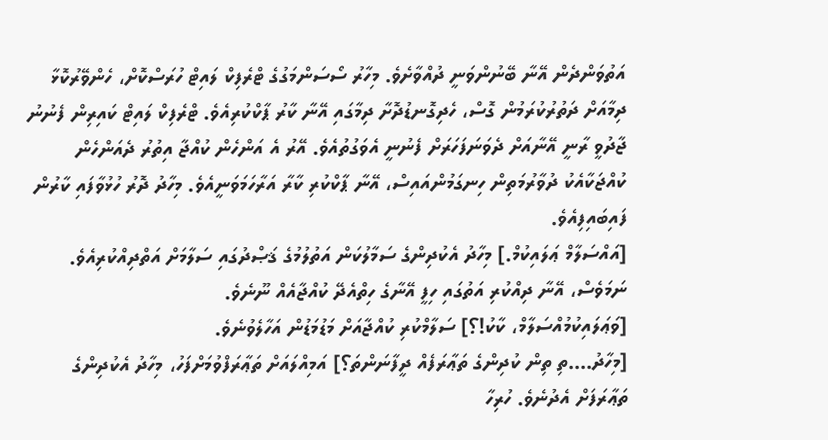އަތުވަންދެން އޭނާ ބޭނުންވަނީ ދުއްވާށެވެ. މިހާރު ސޯސަންމަގުގެ ޓްރެފިކް ލައިޓް ހުރަސްކޮށް، ހެންވޭރުކޮޅާ ދިމާއަށް ދަތުރުކުރަމުން ގޮސް، ހެދިގޮނޑުދޮށާ ދިމާގައި އޭނާ ކާރު ޕާކްކުރިއެވެ. ޓްރެފިކް ލައިޓް ކައިރިން ފެނުނު ޖާދުވީ ރާނީ އޭނާއަށް ދެވަނަފަހަރަށް ފެނުނީ އެވަގުތުއެވެ. އޭރު އެ އަންހެން ކުއްޖާ އިތުރު ދެއަންހެން ކުއްޖަކާއެކު ދުވާރުމަތިން ހިނގަމުންއައިސް، އޭނާ ޕާކްކުރި ކާރާ އަރާހަމަވަނީއެވެ. މިހާދު ދޮރު ހުޅުވާފައި ކާރުން ފައިބައިފިއެވެ.
[އައްސަލާމް ޢަލައިކުމް.] މިހާދު އެކުދިންގެ ސަމާލުކަން އަތުލުމުގެ ޤަޞްދުގައި ސަލާމަށް އަތްދިއްކުރިއެވެ. ނަމަވެސް، އޭނާ ދިއްކުރި އަތުގައި ހިފީ އޭނާގެ ހިތްއެދޭ ކުއްޖާއެއް ނޫނެވެ.
[ވަޢަލައިކުމުއްސަލާމް، ކާކު!؟] ސަލާމްކުރި ކުއްޖާއަށް މަޑުމަޑުން އަހާލެވުނެވެ.
[މިހާދު....ތި ތިން ކުދިންގެ ތަޢާރަފެއް ދީފާނަންތަ؟] އަމިއްލައަށް ތަޢާރަފްވުމަށްފަހު، މިހާދު އެކުދިންގެ ތަޢާރަފަށް އެދުނެވެ. ހުރިހާ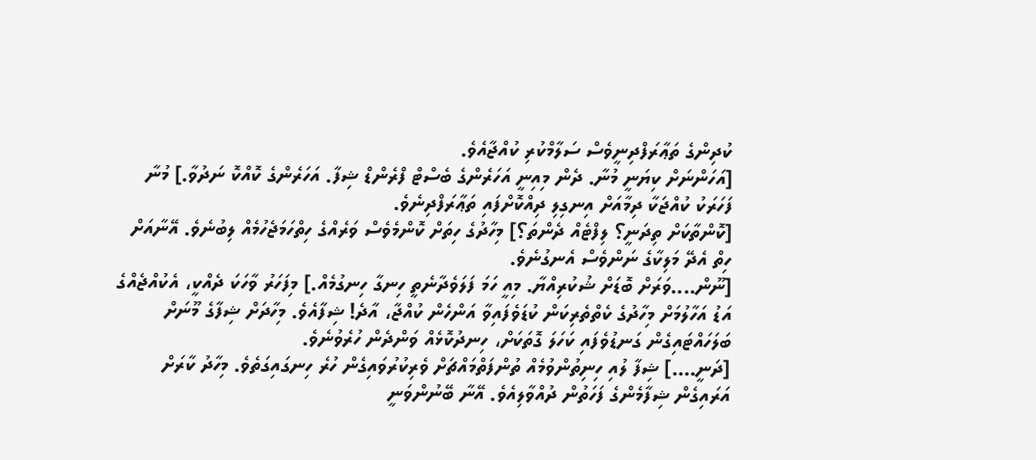ކުދިންގެ ތަޢާރަފްދިނީވެސް ސަލާމްކުރި ކުއްޖާއެވެ.
[އަހަންނަށް ކިޔަނީ މުނާ. ދެން މިއިނީ އަހަރެންގެ ބެސްޓް ފްރެންޑް ޝިފާ. އަހަރެންގެ ކޮއްކޮ ނަދުވާ.] މުނާ ފަހަރަކު ކުއްޖަކާ ދިމާއަށް އިނގިލި ދިއްކޮށްފައި ތަޢާރަފްދިނެވެ.
[ކޮންތާކަށް ތިދަނީ؟ ލިފްޓެއް ދެންތަ؟] މިހާދުގެ ހިތަށް ކޮންމެވެސް ވަރެއްގެ ހިތްހަމަޖެހުމެއް ލިބުނެވެ. އޭނާއަށް ހިތް އެދޭ މަލިކާގެ ނަންވެސް އެނގުނެވެ.
[ނޫން....ވަރަށް ބޮޑަށް ޝުކުރިއްޔާ. މިއީ ހަމަ ފަލަވެދާނެތީ ހިނގާ ހިނގުމެއް.] މިފަހަރު ވާހަކަ ދެއްކީ، އެކުއްޖެއްގެ އަޑު އަހާލުމަށް މިހާދުގެ ކެތްތެރިކަން ކުޑަވެފައިވާ އަންހެން ކުއްޖާ، އާދެ! ޝިފާއެވެ. މިހާދަށް ޝިފާގެ މޫނަށް ބަލަހައްޓައިގެން ގަނޑުވެފައި ކަހަލަ ގޮތަކަށް، ހިނދުކޮޅެއް ވަންދެން ހުރެވުނެވެ.
[ދަނީ....] ޝިފާ ލުއި ހިނިތުންވުމެއް ތުންފަތްމައްޗަށް ވެރިކުރުވައިގެން ހުރެ ހިނގައިގަތެވެ. މިހާދު ކާރަށް އަރައިގެން ޝިފާމެންގެ ފަހަތުން ދުއްވާލިއެވެ. އޭނާ ބޭނުންވަނީ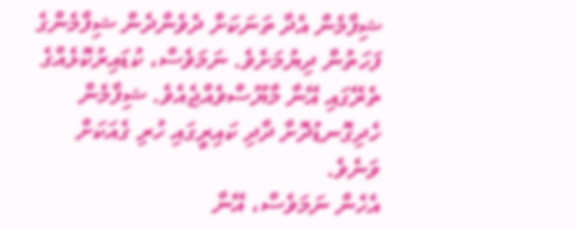ޝިފާމެން އެދާ ތަނަކަށް ދެވެންދެން ޝިފާމެންގެ ފަހަތުން ދިޔުމަށެވެ. ނަމަވެސް، ކުޑައިރުކޮޅެއްގެ ތެރޭގައި އޭނާ މާޔޫސްވެއްޖެއެވެ. ޝިފާމެން ހެދިގޮނޑުދޮށާ ދާދި ކައިރީގައި ހުރި ގެއަކަށް ވަނެވެ.
އެހެން ނަމަވެސް، އޭނާ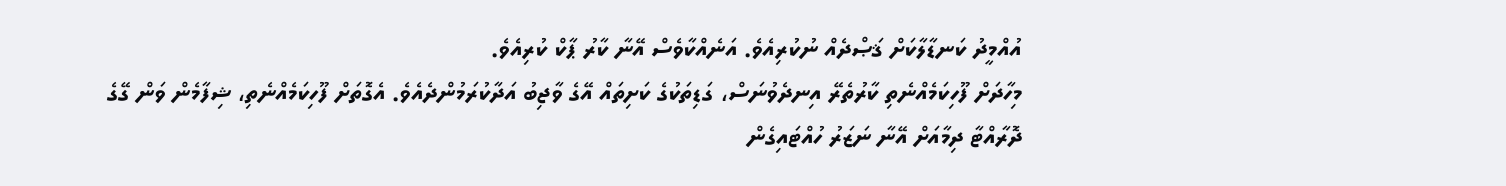އުއްމީދު ކަނޑާލާކަށް ޤަޞްދެއް ނުކުރިއެވެ. އަނެއްކާވެސް އޭނާ ކާރު ޕާކް ކުރިއެވެ.
މިހާދަށް ފޫހިކަމެއްނެތި ކާރުތެރޭ އިނދެވުނަސް، ގަޑިތަކުގެ ކަށިތައް އޭގެ ވާޖިބު އަދާކުރަމުންދެއެވެ. އެގޮތަށް ފޫހިކަމެއްނެތި، ޝިފާމެން ވަން ގޭގެ ދޮރާއްޓާ ދިމާއަށް އޭނާ ނަޒަރު ހުއްޓައިގެން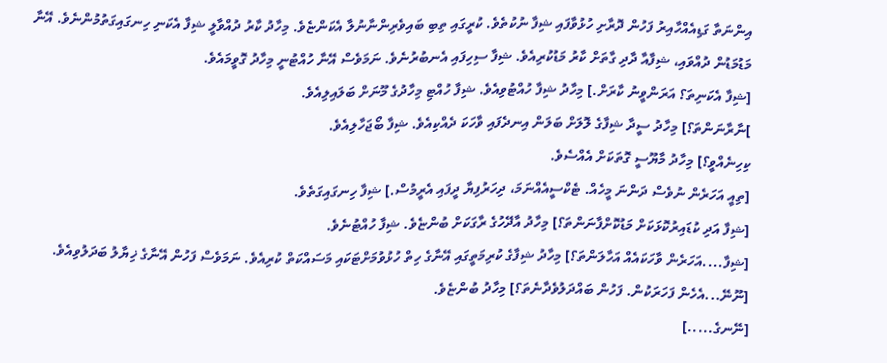އިންނަތާ ގަޑިއެއްހާއިރު ފަހުން ދޮރާށި ހުޅުވާފައި ޝިފާ ނުކުތެވެ. ކުރީގައި ތިބި ބައިވެރިންނާނުލާ އެކަންޏެވެ. މިހާދު ކާރު ދުއްވާލީ ޝިފާ އެކަނި ހިނގައިގަތުމުންނެވެ. އޭނާ މަޑުމަޑުން ދުއްވައި، ޝިފާއާ ދާދި ގާތަށް ކާރު މަޑުކުރިއެވެ. ޝިފާ ސިހިފައި އެނބުރުނެވެ. ނަމަވެސް އޭނާ ހުއްޓުނީ މިހާދު ގޮވީމައެވެ.
[ޝިފާ އެކަނިތަ؟ އަރަންވީނު ކާރަށް.] މިހާދު ޝިފާ ހުއްޓުވިއެވެ. ޝިފާ ހުއްޓި މިހާދުގެ މޫނަށް ބަލައިލިއެވެ.
]ނާރާނަންތަ؟] މިހާދު ސީދާ ޝިފާގެ ލޮލަށް ބަލަން އިނދެފައި ވާހަކަ ދެއްކިއެވެ. ޝިފާ ބޯޖަހާލިއެވެ.
ކިހިނެއްވީ؟] މިހާދު މާޔޫސީ ގޮތަކަށް އެއްސެވެ.
[ތިއީ އަހަރެން ނުވެސް ދަންނަ މީހެއް. ޓެކްސީއެއްނަމަ، ދިހަރުފިޔާ ދީފައި އެރީމުސް.] ޝިފާ ހިނގައިގަތެވެ.
[ޝިފާ އަދި ކުޑައިރުކޮޅަކަށް މަޑުކޮށްފާނަންތަ؟] މިހާދު އާދޭހުގެ ރާގަކަށް ބުންޏެވެ. ޝިފާ ހުއްޓުނެވެ.
[ޝިފާ....އަހަރެން ވާހަކައެއް އަހާލަންތަ؟] މިހާދު ޝިފާގެ ކުރިމަތީގައި އޭނާގެ ހިތް ހުޅުވުމަށްޓަކައި މަސައްކަތް ކުރިއެވެ. ނަމަވެސް ފަހުން އޭނާގެ ޚިޔާލު ބަދަލުވިއެވެ.
[ނޫނޭ...އެހެން ފަހަރަކުން. ފަހުން ބައްދަލުވެދާނެތަ؟] މިހާދު ބުންޏެވެ.
[ނޭނގެ.....]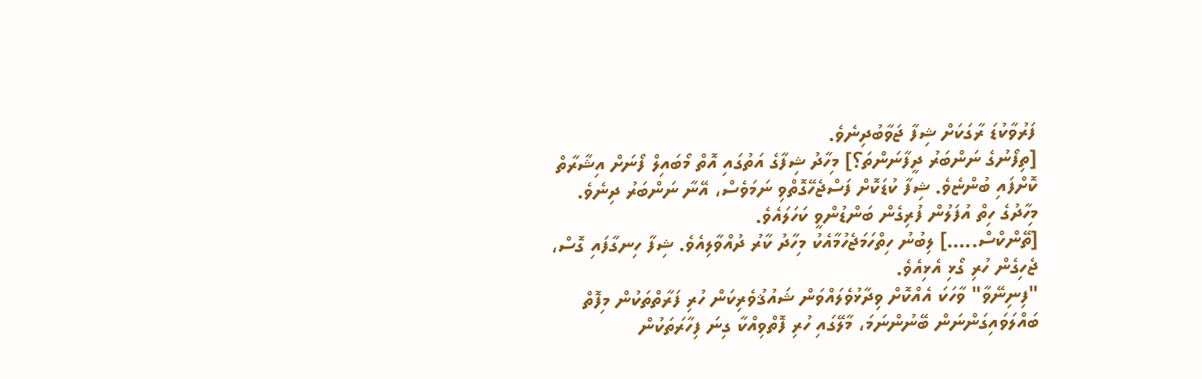ފަރުވާކުޑަ ރާގަކަށް ޝިފާ ޖަވާބުދިނެވެ.
[ތިފޯނުގެ ނަންބަރު ދީފާނަންތަ؟] މިހާދު ޝިފާގެ އަތުގައި އޮތް މޯބައިލް ފޯނަށް އިޝާރާތް ކޮށްފައި ބުންޏެވެ. ޝިފާ ކުޑަކޮށް ފަސްޖެހޭގޮތްވި ނަމަވެސް، އޭނާ ނަންބަރު ދިނެވެ. މިހާދުގެ ހިތް އުފަލުން ފުރިގެން ބަންޑުންވީ ކަހަލައެވެ.
[ތޭންކްސް.....] ލިބުނު ހިތްހަމަޖެހުމާއެކު މިހާދު ކާރު ދުއްވާލިއެވެ. ޝިފާ ހިނގާފައި ގޮސް، ޖެހިގެން ހުރި ގޯޅި އެޅިއެވެ.
"ފިނިނޭވާ" ވާހަކަ އެއްކޮށް ވިދާޅުވެލައްވަން ޝައުޤުވެރިކަން ހުރި ފަރާތްތަކުން މިފޮތް ބައްލަވައިގަންނަން ބޭނުންނަމަ، މާލޭގައި ހުރި ފޮތްވިއްކާ ގިނަ ފިހާރަތަކުން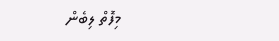މިފޮތް ލިބެން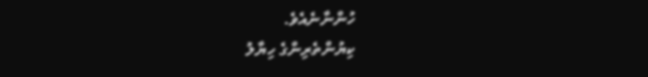ހުންނާނެއެވެ.
ކިޔުންތެރިންގެ ހިޔާލު